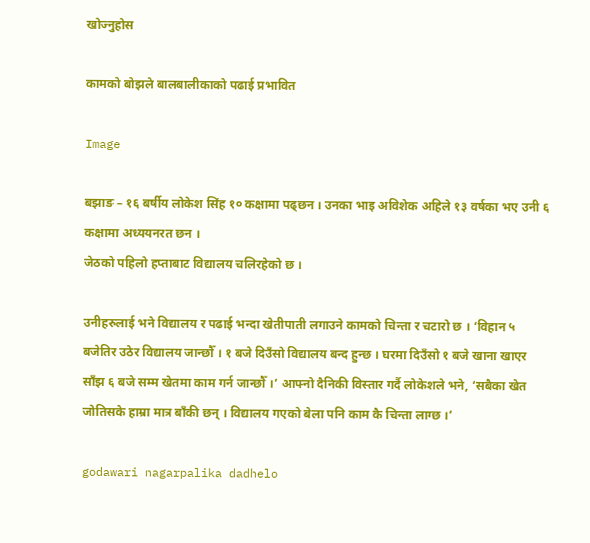खोज्नुहोस

कामको बोझले बालबालीकाको पढाई प्रभावित

Image

बझाङ – १६ बर्षीय लोकेश सिंह १० कक्षामा पढ्छन । उनका भाइ अविशेक अहिले १३ वर्षका भए उनी ६ कक्षामा अध्ययनरत छन ।
जेठको पहिलो हप्ताबाट विद्यालय चलिरहेको छ ।

उनीहरुलाई भने विद्यालय र पढाई भन्दा खेतीपाती लगाउने कामको चिन्ता र चटारो छ । ‘विहान ५ बजेतिर उठेर विद्यालय जान्छौँ । १ बजे दिउँसो विद्यालय बन्द हुन्छ । घरमा दिउँसो १ बजे खाना खाएर साँझ ६ बजे सम्म खेतमा काम गर्न जान्छौँ ।’ आफ्नो दैनिकी विस्तार गर्दै लोकेशले भने, ‘सबैका खेत जोतिसके हाम्रा मात्र बाँकी छन् । विद्यालय गएको बेला पनि काम कै चिन्ता लाग्छ ।’

godawari nagarpalika dadhelo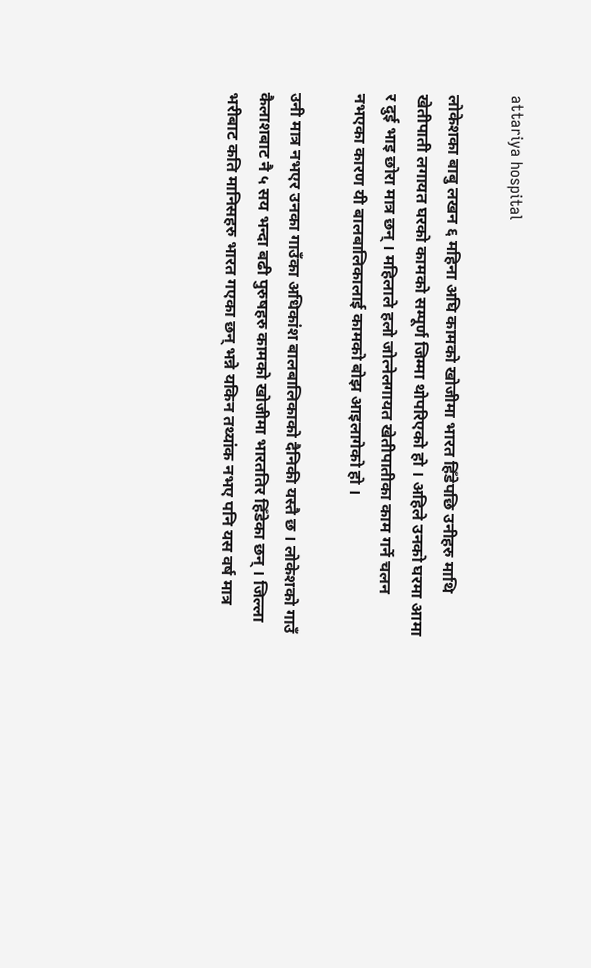attariya hospital

लोकेशका बाबु लखन ६ महिना अघि कामको खोजीमा भारत हिँडेपछि उनीहरु माथि खेतीपाती लगायत घरको कामको सम्पूर्ण जिम्मा थोपरिएको हो । अहिले उनको घरमा आमा र दुई भाइ छोरा मात्र छन् । महिलाले हलो जोत्नेलगायत खेतीपातीका काम गर्ने चलन नभएका कारण यी बालबालिकालाई कामको बोझ आइलागेको हो ।

उनी मात्र नभएर उनका गाउँका अधिकांश बालबालिकाको दैनिकी यस्तै छ । लोकेशको गाउँ कैलाशबाट नै ५ सय भन्दा बढी पुरुषहरु कामको खोजीमा भारततिर हिँडेका छन् । जिल्ला भरीबाट कति मानिसहरु भारत गएका छन् भन्ने यकिन तथ्यांक नभए पनि यस वर्ष मात्र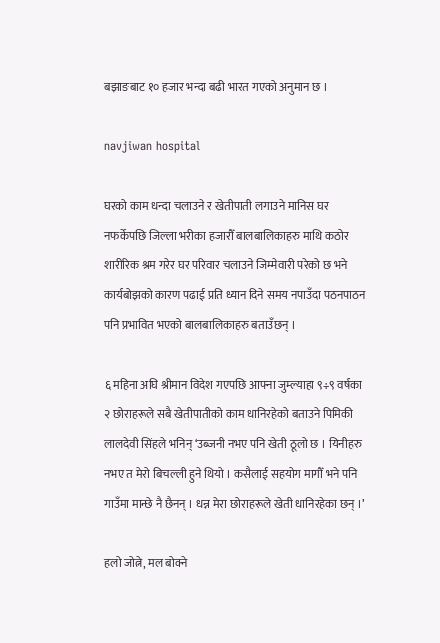बझाङबाट १० हजार भन्दा बढी भारत गएको अनुमान छ ।

navjiwan hospital

घरको काम धन्दा चलाउने र खेतीपाती लगाउने मानिस घर नफर्केपछि जिल्ला भरीका हजारौँ बालबालिकाहरु माथि कठोर शारीरिक श्रम गरेर घर परिवार चलाउने जिम्मेवारी परेको छ भने कार्यबोझको कारण पढाई प्रति ध्यान दिने समय नपाउँदा पठनपाठन पनि प्रभावित भएको बालबालिकाहरु बताउँछन् ।

६ महिना अघि श्रीमान विदेश गएपछि आफ्ना जुम्ल्याहा ९÷९ वर्षका २ छोराहरूले सबै खेतीपातीको काम धानिरहेको बताउने पिमिकी लालदेवी सिंहले भनिन् ‘उब्जनी नभए पनि खेती ठूलो छ । यिनीहरु नभए त मेरो बिचल्ली हुने थियो । कसैलाई सहयोग मागौँ भने पनि गाउँमा मान्छे नै छैनन् । धन्न मेरा छोराहरूले खेती धानिरहेका छन् ।’

हलो जोत्ने, मल बोक्ने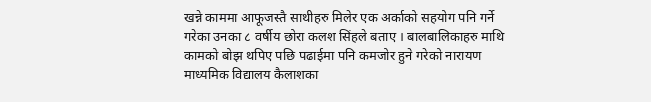खन्ने काममा आफूजस्तै साथीहरु मिलेर एक अर्काको सहयोग पनि गर्ने गरेका उनका ८ वर्षीय छोरा कलश सिंहले बताए । बालबालिकाहरु माथि कामको बोझ थपिए पछि पढाईमा पनि कमजोर हुने गरेको नारायण माध्यमिक विद्यालय कैलाशका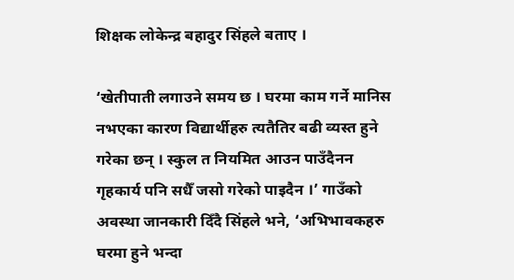शिक्षक लोकेन्द्र बहादुर सिंहले बताए ।

‘खेतीपाती लगाउने समय छ । घरमा काम गर्ने मानिस नभएका कारण विद्यार्थीहरु त्यतैतिर बढी व्यस्त हुने गरेका छन् । स्कुल त नियमित आउन पाउँदैनन गृहकार्य पनि सधैँ जसो गरेको पाइदैन ।’ गाउँको अवस्था जानकारी दिँदै सिंहले भने, ‘अभिभावकहरु घरमा हुने भन्दा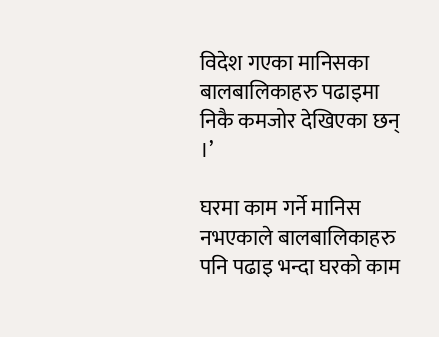विदेश गएका मानिसका बालबालिकाहरु पढाइमा निकै कमजोर देखिएका छन् ।’

घरमा काम गर्ने मानिस नभएकाले बालबालिकाहरु पनि पढाइ भन्दा घरको काम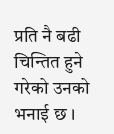प्रति नै बढी चिन्तित हुने गरेको उनको भनाई छ ।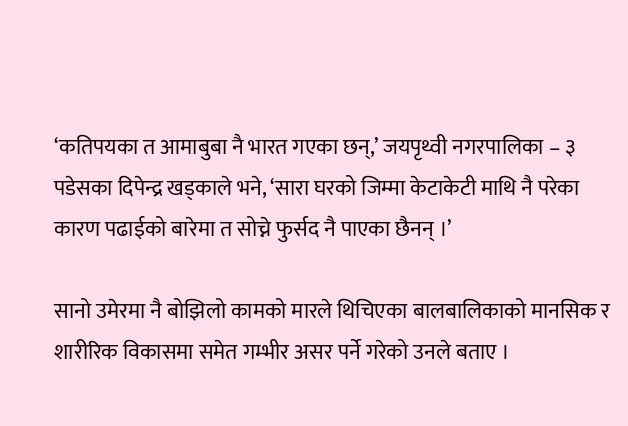‘कतिपयका त आमाबुबा नै भारत गएका छन्,’ जयपृथ्वी नगरपालिका – ३ पडेसका दिपेन्द्र खड्काले भने, ‘सारा घरको जिम्मा केटाकेटी माथि नै परेका कारण पढाईको बारेमा त सोच्ने फुर्सद नै पाएका छैनन् ।’

सानो उमेरमा नै बोझिलो कामको मारले थिचिएका बालबालिकाको मानसिक र शारीरिक विकासमा समेत गम्भीर असर पर्ने गरेको उनले बताए ।